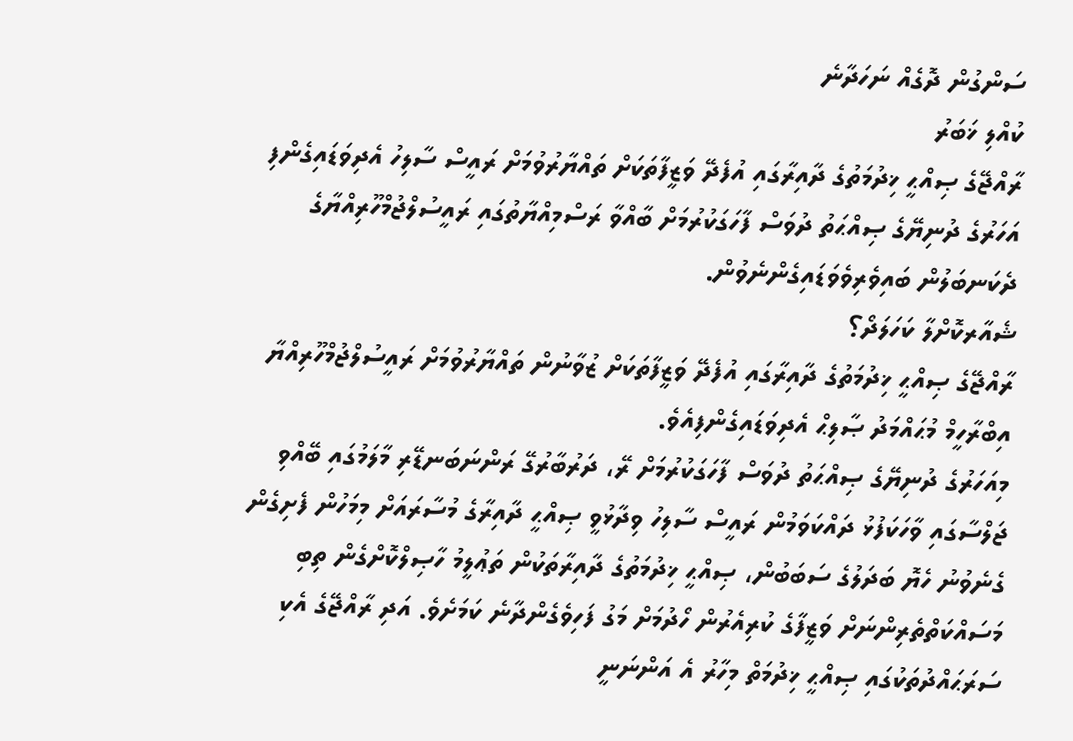ސަންގުން ދޮގެއް ނަހަދާނެ
ކުއްލި ޚަބަރު
ރާއްޖޭގެ ޞިއްޙީ ޚިދުމަތުގެ ދާއިރާގައި އުފެދޭ ވަޒީފާތަކަށް ތައްޔާރުވުމަށް ރައީސް ސާލިހު އެދިވަޑައިގެންފި
އަހަރުގެ ދުނިޔޭގެ ޞިއްޙަތު ދުވަސް ފާހަގަކުރުމަށް ބާއްވާ ރަސްމިއްޔާތުގައި ރައީސުލްޖުމްހޫރިއްޔާގެ ދެކަނބަލުން ބައިވެރިވެވަޑައިގެންނެވުން.
ޝެއާރކޮށްލާ ކަހަލަދޯ؟
ރާއްޖޭގެ ޞިއްޙީ ޚިދުމަތުގެ ދާއިރާގައި އުފެދޭ ވަޒީފާތަކަށް ޒުވާނުން ތައްޔާރުވުމަށް ރައީސުލްޖުމްހޫރިއްޔާ އިބްރާހީމް މުޙައްމަދު ޞާލިޙް އެދިވަޑައިގެންފިއެވެ.
މިއަހަރުގެ ދުނިޔޭގެ ޞިއްޙަތު ދުވަސް ފާހަގަކުރުމަށް ރޭ، ދަރުބާރުގޭ ރަންނަބަނޑޭރި މާލަމުގައި ބޭއްވި ޖަލްސާގައި ވާހަކަފުޅު ދައްކަވަމުން ރައީސް ސާލިހު ވިދާޅުވީ ޞިއްޙީ ދާއިރާގެ މުސާރައަށް މިމަހުން ފެށިގެން ގެނެވުނު ހެޔޮ ބަދަލުގެ ސަބަބުން، ޞިއްޙީ ޚިދުމަތުގެ ދާއިރާތަކުން ތަޢުލީމު ހާޞިލްކޮށްގެން ތިބި މަސައްކަތްތެރިންނަށް ވަޒީފާގެ ކުރިއެރުން ހޯދުމަށް މަގު ފަހިވެގެންދާނެ ކަމަށެވެ. އަދި ރާއްޖޭގެ އެކި ސަރަޙައްދުތަކުގައި ޞިއްޙީ ޚިދުމަތް މިހާރު އެ އަންނަނީ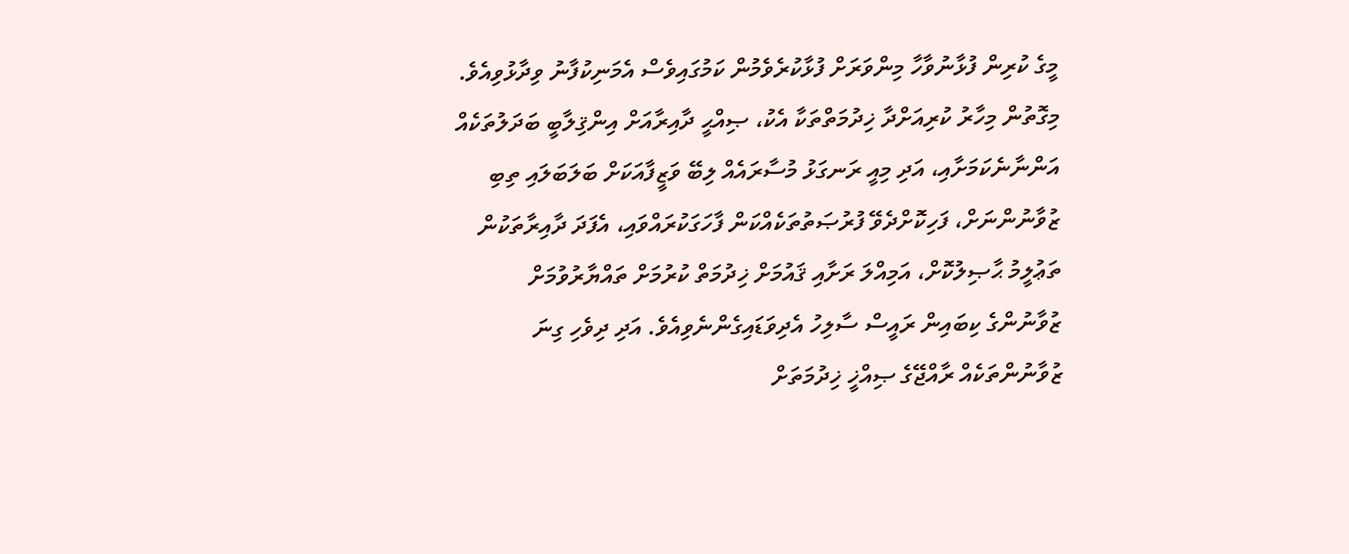މީގެ ކުރިން ފުޅާނުވާހާ މިންވަރަށް ފުޅާކުރެވެމުން ކަމުގައިވެސް އެމަނިކުފާނު ވިދާޅުވިއެވެ.
މިގޮތުން މިހާރު ކުރިއަށްދާ ޚިދުމަތްތަކާ އެކު، ޞިއްޙީ ދާއިރާއަށް އިންޤިލާބީ ބަދަލުތަކެއް އަންނާނެކަމަށާއި، އަދި މިއީ ރަނގަޅު މުސާރައެއް ލިބޭ ވަޒީފާއަކަށް ބަލަބަލައި ތިބި ޒުވާނުންނަށް، ފަހިކޮށްދެވޭ ފުރުޞަތުތަކެއްކަން ފާހަގަކުރައްވައި، އެފަދަ ދާއިރާތަކުން ތަޢުލީމު ޙާޞިލުކޮށް، އަމިއްލަ ރަށާއި ޤައުމަށް ޚިދުމަތް ކުރުމަށް ތައްޔާރުވުމަށް ޒުވާނުންގެ ކިބައިން ރައީސް ސާލިހު އެދިވަޑައިގެންނެވިއެވެ. އަދި ދިވެހި ގިނަ ޒުވާނުންތަކެއް ރާއްޖޭގެ ޞިއްޚީ ޚިދުމަތަށް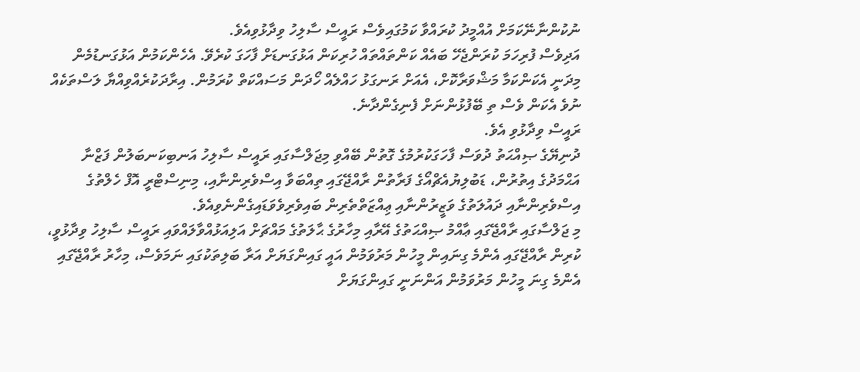ނުކުންނާނޭކަމަށް އުއްމީދު ކުރައްވާ ކަމުގައިވެސް ރައީސް ސާލިހު ވިދާޅުވިއެވެ.
އަދިވެސް ފުރިހަމަ ކުރަންޖެހޭ ބައެއް ކަންތައްތައް ހުރިކަން އަޅުގަނޑަށް ފާހަގަ ކުރެވޭ. އެހެންކަމުން އަޅުގަނޑުމެން މިދަނީ އެކަންކަމާ މަޝްވަރާކޮށް، އެއަށް ރަނގަޅު ހައްލެއް ހޯދަން މަސައްކަތް ކުރަމުން. އިރާދަކުރެއްވިއްޔާ ލަސްތަކެއް ނުވެ އެކަން ވެސް ތި ބޭފުޅުންނަށް ފެނިގެންދާނެ.
ރައީސް ވިދާޅުވި އެވެ.
ދުނިޔޭގެ ޞިއްޙަތު ދުވަސް ފާހަގަކުރުމުގެ ގޮތުން ބޭއްވި މިޖަލްސާގައި ރައީސް ސާލިހު އަނބިކަނބަލުން ފަޒްނާ އަޙްމަދުގެ އިތުރުން، ޑަބުލިޔުއެޗްއޯގެ ފަރާތުން ރާއްޖޭގައި ތިއްބަވާ އިސްވެރިންނާއި، މިނިސްޓްރީ އޮފް ހެލްތުގެ އިސްވެރިންނާއި ދައުލަތުގެ ވަޒީރުންނާއި ޢިއްޒަތްތެރިން ބައިވެރިވެވަޑައިގެންނެވިއެވެ.
މި ޖަލްސާގައި ރާއްޖޭގައި ޢާއްމު ޞިއްޙަތުގެ އޭރާއި މިހާރުގެ ޙާލަތުގެ މައްޗަށް އަލިއަޅުއްވާލައްވައި ރައީސް ސާލިހު ވިދާޅުވީ، ކުރިން ރާއްޖޭގައި އެންމެ ގިނައިން މީހުން މަރުވަމުން އައީ ގައިންގަޔަށް އަރާ ބަލިތަކުގައި ނަމަވެސް، މިހާރު ރާއްޖޭގައި އެންމެ ގިނަ މީހުން މަރުވަމުން އަންނަނީ ގައިންގަޔަށް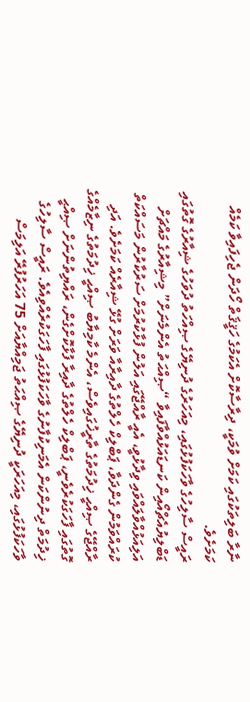ނާރާ ބަލިތަކުގައި ކަމަށް ވުމަކީ، ދިރާސާކޮށް އެކަމުގެ ހަޤީޤަތް ހޯދަން ޖެހިފައިވާ ކަމެއް ކަމަށެވެ.
ރައީސް ސާލިހުގެ ވާހަކަފުޅުގައި، މިއަހަރުގެ ދުނިޔޭގެ ޞިއްހަތު ދުވަހުގެ ޝިއާރުގެ ގޮތުގައި ޑަބްލިޔުއެޗްއޯއިން ކަނޑައަޅުއްވާފައިވާ “ޞިއްޙަތު އެންމެނަށް” މިޝިއާރުގެ މައްޗަށް އަލިއަޅުއްވާލައްވައި ވިދާޅުވީ، އެއީ ރާއްޖޭގައި އަލުން ފުޅާކުރުމަށް ސަރުކާރުން މަސައްކަތް ކުރައްވަމުން ގެންދަވާ، ޕަބްލިކް ހެލްތުގެ ދާއިރާއާ ވަރަށް ގުޅޭ ޝިއާރެއް ކަމަށެވެ. އަދި ރާއްޖޭގެ ޞިއްޙީ ޚިދުމަތުގެ ތާރީޚުގައިވެސް، އެންމެ ކާމިޔާބު ޞިއްޙީ ޚިދުމަތުގެ ނިޒާމެއްގެ ގޮތުގައި ފާހަގަކުރެވެނީ، ޕަބްލިކް ހެލްތުގެ ދާއިރާ ފުޅާކޮށްގެން، ރައްޔިތުންނަށް ޞިއްޙީ ޚިދުމަތް ދިނުންކަން އެމަނިކުފާނުގެ ވާހަކަފުޅުގައި ފާހަގަކުރެއްވިއެވެ. ރައީސް ސާލިހުގެ ވާހަކަފުޅުގައި، މިއަހަރަކީ ދުނިޔޭގެ ޞިއްޙަތު ޖަމިއްޔާއަށް 75 އަހަރުފުރޭ އަލިމަސް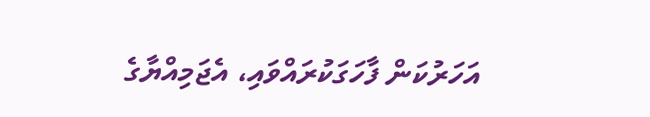އަހަރުކަން ފާހަގަކުރައްވައި، އެޖަމިއްޔާގެ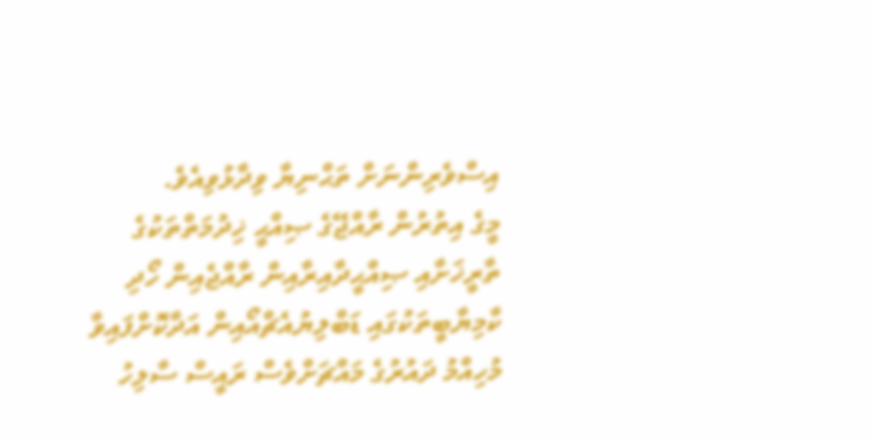އިސްވެރިންނަށް ތަޙްނިޔާ ވިދާޅުވިއެވެ.
މީގެ އިތުރުން ރާއްޖޭގެ ޞިއްޙީ ޚިދުމަތްތަކުގެ ތާރީޚަށާއި ޞިއްޙީދާއިރާއިން ރާއްޖެއިން ހޯދި ކާމިޔާބީތަކުގައި ޑަބްލިޔުއެޗްއޯއިން އަދާކޮށްފައިވާ މުހިއްމު ދައުރުގެ މައްޗަށްވެސް ރައީސް ސާލިހު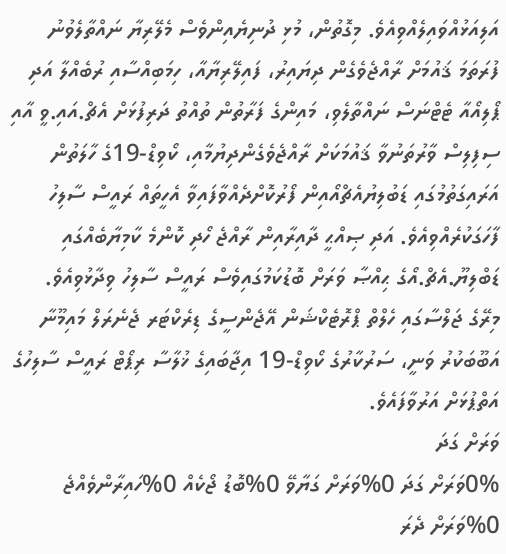އަލިއަޅުއްވައިލެއްވިއެވެ. މިގޮތުން، މުޅި ދުނިޔެއިންވެސް މެލޭރިޔާ ނައްތާލެވުނު ފުރަތަމަ ޤައުމަށް ރާއްޖެވެގެން ދިޔައިރު، ފައިލޭރިޔާއާ، ހިމަބިއްސާއި ރުބެއްލާ އަދި ޕޯލިއޯއާ ޓެޓްނަސް ނައްތާލެވި، މައިންގެ ފަރާތުން ތުއްތު ދަރިފުޅަށް އެޗް.އައި.ވީ އާއި ސިފިލިސް ވާރުތަނުވާ ޤައުމަކަށް ރާއްޖެވެގެންދިޔުމާއި، ކޯވިޑް-19ގެ ހާލަތުން އަރައިގަތުމުގައި ޑަބުލިޔުއެޗްއޯއިން ފޯރުކޮށްދެއްވާފައިވާ އެހީތައް ރައީސް ސާލިހު ފާހަގަކުރެއްވިއެވެ. އަދި ޞިއްޙީ ދާއިރާއިން ރާއްޖެ ހޯދި ކޮންމެ ކާމިޔާބެއްގައި ޑަބްލިޔޫ.އެޗް.އޯގެ ޙިއްޞާ ވަރަށް ބޮޑުކަމުގައިވެސް ރައީސް ސާލިހު ވިދާޅުވިއެވެ.
މިރޭގެ ޖަލްސާގައި ހެލްތް ޕްރޮޓެކްޝަން އޭޖެންސީގެ ޑިރެކްޓަރ ޖެނެރަލް މައިމޫނާ އަބޫބަކުރު ވަނީ، ސަރުކާރުގެ ކޯވިޑް-19 އިޖާބައިގެ ޚުލާސާ ރިޕޯޓް ރައީސް ސާލިހުގެ އަތްޕުޅަށް އަރުވާފައެވެ.
ވަރަށް ގަދަ
0%ވަރަށް ގަދަ 0%ވަރަށް ގަޔާވޭ 0%ބޮޑު ޖޯކެއް 0%ހައިރާންވެއްޖެ 0%ވަރަށް ދެރަ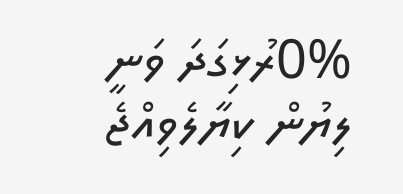0%ރުޅިގަދަ ވަނީ
ލިޔުން ކިޔާލެވިއްޖެ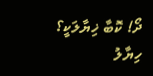ދޯ! ކޮބާ ޚިޔާލަކީ؟
ހިޔާލު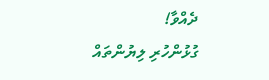ދެއްވާ!
ގުޅުންހުރި ލިޔުންތައް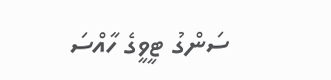ސަންގު ޓީވީގެ ހާއްސަ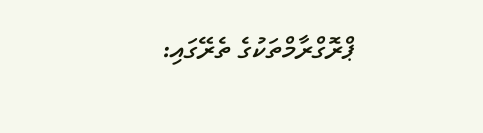ޕްރޮގްރާމްތަކުގެ ތެރޭގައި: